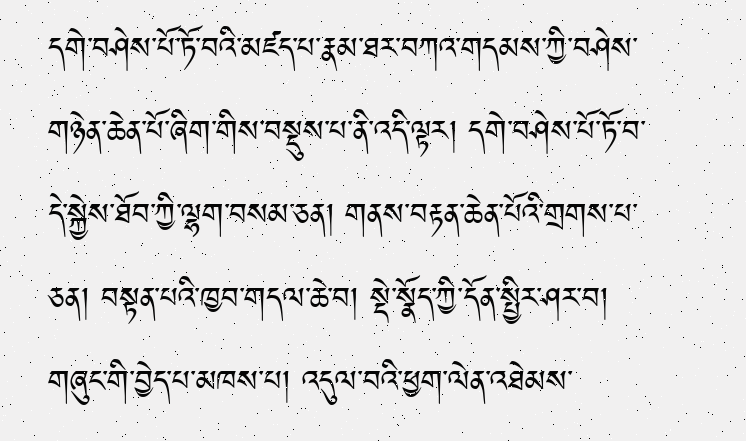དགེ་བཤེས་པོ་ཏོ་བའི་མཛད་པ་རྣམ་ཐར་བཀའ་གདམས་ཀྱི་བཤེས་གཉེན་ཆེན་པོ་ཞིག་གིས་བསྡུས་པ་ནི་འདི་ལྟར། དགེ་བཤེས་པོ་ཏོ་བ་དེ་སྐྱེས་ཐོབ་ཀྱི་ལྷག་བསམ་ཅན། གནས་བརྟན་ཆེན་པོའི་གྲགས་པ་ཅན། བསྟན་པའི་ཁྱབ་གདལ་ཆེ་བ། སྡེ་སྣོད་ཀྱི་དོན་སྤྱིར་ཤར་བ། གཞུང་གི་བྱེད་པ་མཁས་པ། འདུལ་བའི་ཕྱག་ལེན་འཐེམས་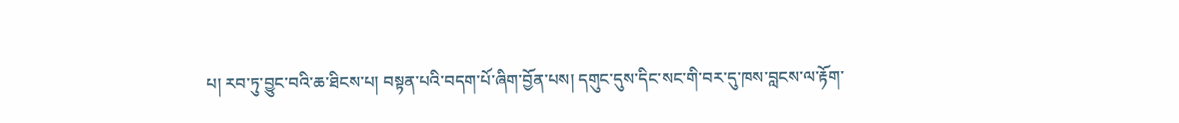པ། རབ་ཏུ་བྱུང་བའི་ཆ་ཐིངས་པ། བསྟན་པའི་བདག་པོ་ཞིག་བྱོན་པས། དགུང་དུས་དིང་སང་གི་བར་དུ་ཁས་བླངས་ལ་རྟོག་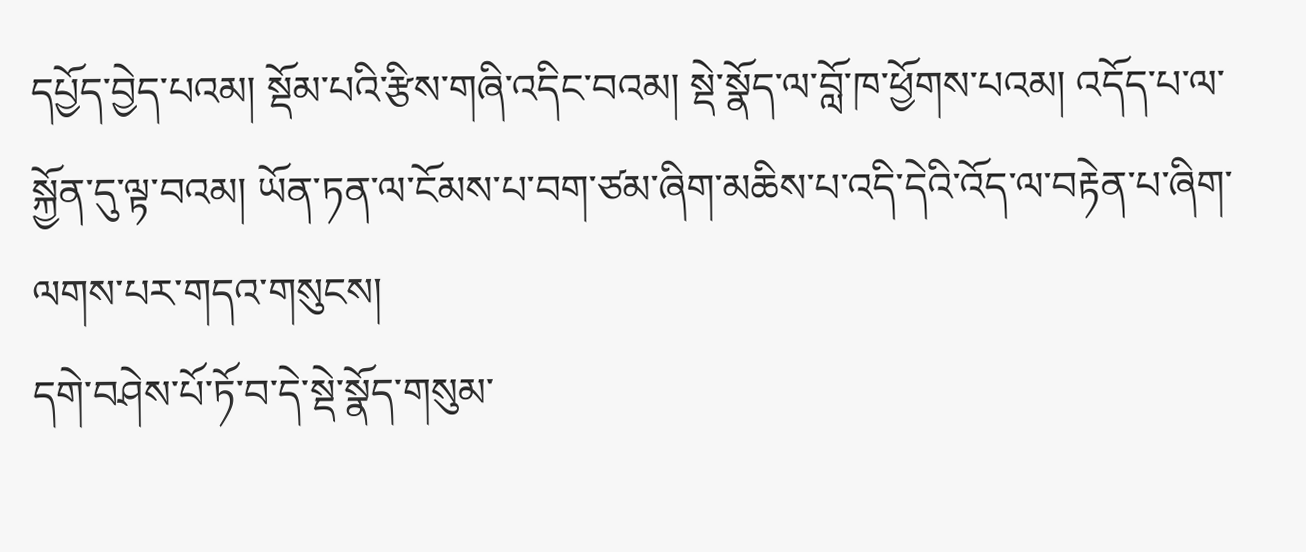དཔྱོད་བྱེད་པའམ། སྡོམ་པའི་རྩིས་གཞི་འདིང་བའམ། སྡེ་སྣོད་ལ་བློ་ཁ་ཕྱོགས་པའམ། འདོད་པ་ལ་སྐྱོན་དུ་ལྟ་བའམ། ཡོན་ཏན་ལ་ངོམས་པ་བག་ཙམ་ཞིག་མཆིས་པ་འདི་དེའི་འོད་ལ་བརྟེན་པ་ཞིག་ལགས་པར་གདའ་གསུངས།
དགེ་བཤེས་པོ་ཏོ་བ་དེ་སྡེ་སྣོད་གསུམ་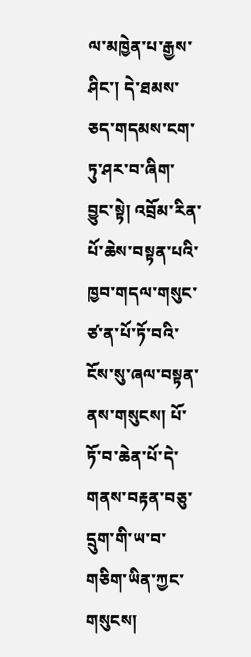ལ་མཁྱེན་པ་རྒྱས་ཤིང་། དེ་ཐམས་ཅད་གདམས་ངག་ཏུ་ཤར་བ་ཞིག་བྱུང་སྟེ། འབྲོམ་རིན་པོ་ཆེས་བསྟན་པའི་ཁྱབ་གདལ་གསུང་ཙ་ན་པོ་ཏོ་བའི་ངོས་སུ་ཞལ་བསྟན་ནས་གསུངས། པོ་ཏོ་བ་ཆེན་པོ་དེ་གནས་བརྟན་བཅུ་དྲུག་གི་ཡ་བ་གཅིག་ཡིན་ཀྱང་གསུངས།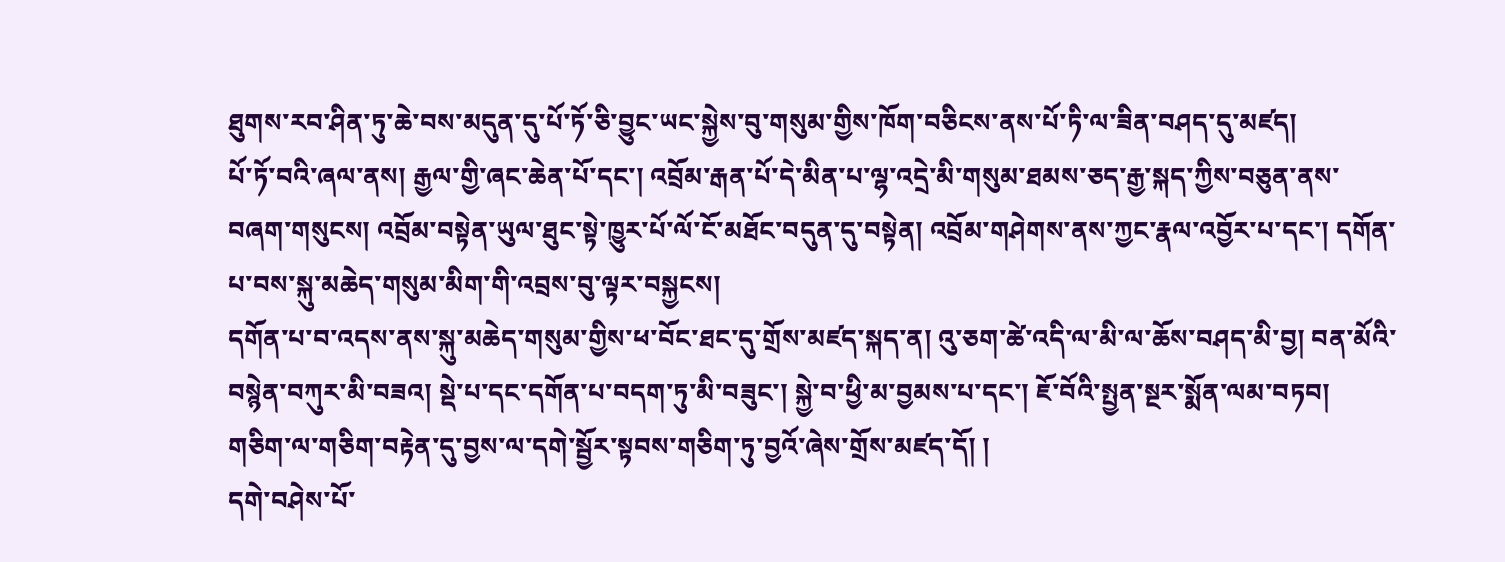ཐུགས་རབ་ཤིན་ཏུ་ཆེ་བས་མདུན་དུ་པོ་ཏོ་ཅི་བྱུང་ཡང་སྐྱེས་བུ་གསུམ་གྱིས་ཁོག་བཅིངས་ནས་པོ་ཏི་ལ་ཟིན་བཤད་དུ་མཛད།
པོ་ཏོ་བའི་ཞལ་ནས། རྒྱལ་གྱི་ཞང་ཆེན་པོ་དང་། འབྲོམ་རྒན་པོ་དེ་མིན་པ་ལྷ་འདྲེ་མི་གསུམ་ཐམས་ཅད་རྒྱ་སྐད་ཀྱིས་བཅུན་ནས་བཞག་གསུངས། འབྲོམ་བསྟེན་ཡུལ་ཐུང་སྟེ་ཁྱུར་པོ་ལོ་ངོ་མཐོང་བདུན་དུ་བསྟེན། འབྲོམ་གཤེགས་ནས་ཀྱང་རྣལ་འབྱོར་པ་དང་། དགོན་པ་བས་སྐུ་མཆེད་གསུམ་མིག་གི་འབྲས་བུ་ལྟར་བསྐྱངས།
དགོན་པ་བ་འདས་ནས་སྐུ་མཆེད་གསུམ་གྱིས་ཕ་བོང་ཐང་དུ་གྲོས་མཛད་སྐད་ན། འུ་ཅག་ཚེ་འདི་ལ་མི་ལ་ཆོས་བཤད་མི་བྱ། བན་མོའི་བསྙེན་བཀུར་མི་བཟའ། སྡེ་པ་དང་དགོན་པ་བདག་ཏུ་མི་བཟུང་། སྐྱེ་བ་ཕྱི་མ་བྱམས་པ་དང་། ཇོ་བོའི་སྤྱན་སྔར་སྨོན་ལམ་བཏབ། གཅིག་ལ་གཅིག་བརྟེན་དུ་བྱས་ལ་དགེ་སྦྱོར་སྟབས་གཅིག་ཏུ་བྱའོ་ཞེས་གྲོས་མཛད་དོ། །
དགེ་བཤེས་པོ་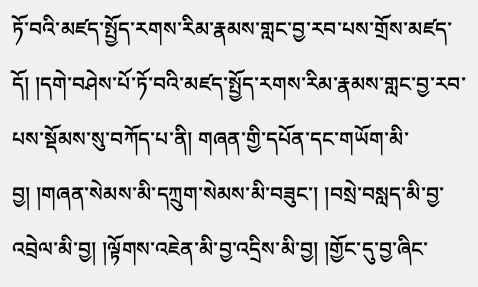ཏོ་བའི་མཛད་སྤྱོད་རགས་རིམ་རྣམས་གླང་བྱ་རབ་པས་གྲོས་མཛད་དོ། །དགེ་བཤེས་པོ་ཏོ་བའི་མཛད་སྤྱོད་རགས་རིམ་རྣམས་གླང་བྱ་རབ་པས་སྡོམས་སུ་བཀོད་པ་ནི། གཞན་གྱི་དཔོན་དང་གཡོག་མི་བྱ། །གཞན་སེམས་མི་དཀྲུག་སེམས་མི་བཟུང་། །བསྲེ་བསླད་མི་བྱ་འབྲེལ་མི་བྱ། །ལྟོགས་འཇེན་མི་བྱ་འདྲིས་མི་བྱ། །གྱོང་དུ་བྱ་ཞིང་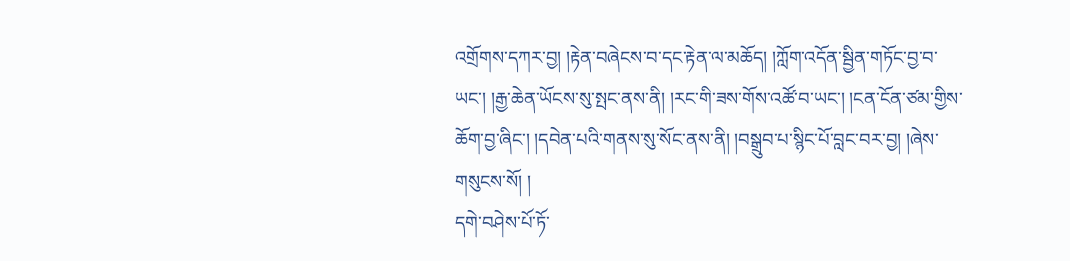འགྲོགས་དཀར་བྱ། །རྟེན་བཞེངས་བ་དང་རྟེན་ལ་མཆོད། །ཀློག་འདོན་སྦྱིན་གཏོང་བྱ་བ་ཡང་། །རྒྱ་ཆེན་ཡོངས་སུ་སྤང་ནས་ནི། །རང་གི་ཟས་གོས་འཚོ་བ་ཡང་། །ངན་ངོན་ཙམ་གྱིས་ཆོག་བྱ་ཞིང་། །དབེན་པའི་གནས་སུ་སོང་ནས་ནི། །བསྒྲུབ་པ་སྙིང་པོ་བླང་བར་བྱ། །ཞེས་གསུངས་སོ། །
དགེ་བཤེས་པོ་ཏོ་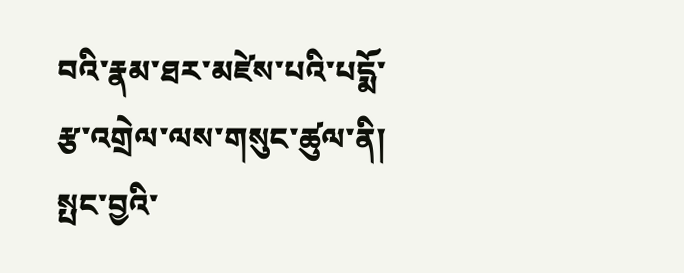བའི་རྣམ་ཐར་མཛེས་པའི་པདྨོ་རྩ་འགྲེལ་ལས་གསུང་ཚུལ་ནི། སྤང་བྱའི་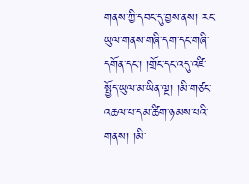གནས་ཀྱི་དབང་དུ་བྱས་ནས། རང་ཡུལ་གནས་གཞི་དག་དང་གཞི་དགོན་དང་། །གྲོང་དང་འདུ་འཛི་སྤྱོད་ཡུལ་མ་ཡིན་ལྔ། །མི་གཙང་འཆལ་པ་དམ་ཚིག་ཉམས་པའི་གནས། །མི་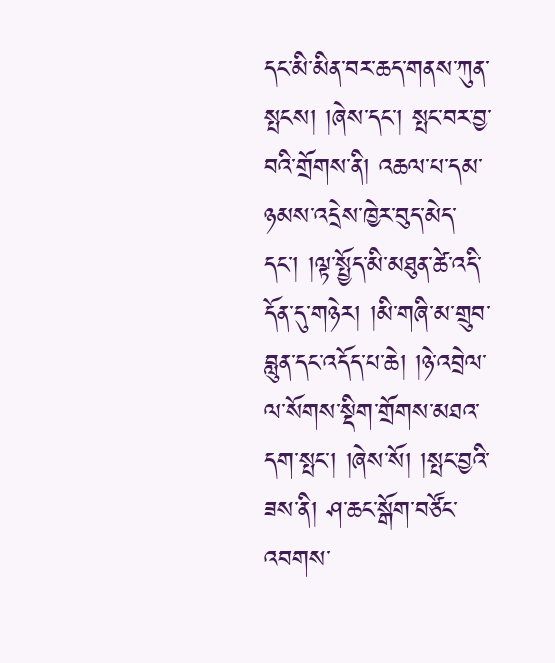དང་མི་མིན་བར་ཆད་གནས་ཀུན་སྤངས། །ཞེས་དང་། སྤང་བར་བྱ་བའི་གྲོགས་ནི། འཆལ་པ་དམ་ཉམས་འདྲེས་ཁྱེར་བུད་མེད་དང་། །ལྟ་སྤྱོད་མི་མཐུན་ཚེ་འདི་དོན་དུ་གཉེར། །མི་གཞི་མ་གྲུབ་བླུན་དང་འདོད་པ་ཆེ། །ཉེ་འབྲེལ་ལ་སོགས་སྡིག་གྲོགས་མཐའ་དག་སྤང་། །ཞེས་སོ། །སྤང་བྱའི་ཟས་ནི། ཤ་ཆང་སྒོག་བཙོང་འབགས་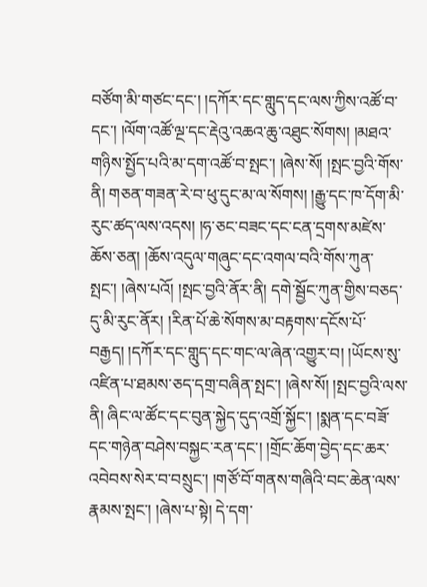བཙོག་མི་གཙང་དང་། །དཀོར་དང་གླུད་དང་ལས་ཀྱིས་འཚོ་བ་དང་། །ལོག་འཚོ་ལྔ་དང་རྡེའུ་འཆའ་ཆུ་འཐུང་སོགས། །མཐའ་གཉིས་སྤྱོད་པའི་མ་དག་འཚོ་བ་སྤང་། །ཞེས་སོ། །སྤང་བྱའི་གོས་ནི། གཅན་གཟན་རེ་བ་ཕུ་དུང་མ་ལ་སོགས། །རྒྱུ་དང་ཁ་དོག་མི་རུང་ཚད་ལས་འདས། །ཧ་ཅང་བཟང་དང་ངན་དྲགས་མཛེས་ཆོས་ཅན། །ཆོས་འདུལ་གཞུང་དང་འགལ་བའི་གོས་ཀུན་སྤང་། །ཞེས་པའོ། །སྤང་བྱའི་ནོར་ནི། དགེ་སྦྱོང་ཀུན་གྱིས་བཅད་དུ་མི་རུང་ནོར། །རིན་པོ་ཆེ་སོགས་མ་བརྟགས་དངོས་པོ་བརྒྱད། །དཀོར་དང་གླུད་དང་གང་ལ་ཞེན་འགྱུར་བ། །ཡོངས་སུ་འཛིན་པ་ཐམས་ཅད་དགྲ་བཞིན་སྤང་། །ཞེས་སོ། །སྤང་བྱའི་ལས་ནི། ཞིང་ལ་ཚོང་དང་བུན་སྐྱེད་དུད་འགྲོ་སྐྱོང་། །སྨན་དང་བཟོ་དང་གཉེན་བཤེས་བསྐྱང་རན་དང་། །གྲོང་ཆོག་བྱེད་དང་ཆར་འབེབས་སེར་བ་བསྲུང་། །གཙོ་བོ་གནས་གཞིའི་བང་ཆེན་ལས་རྣམས་སྤང་། །ཞེས་པ་སྟེ། དེ་དག་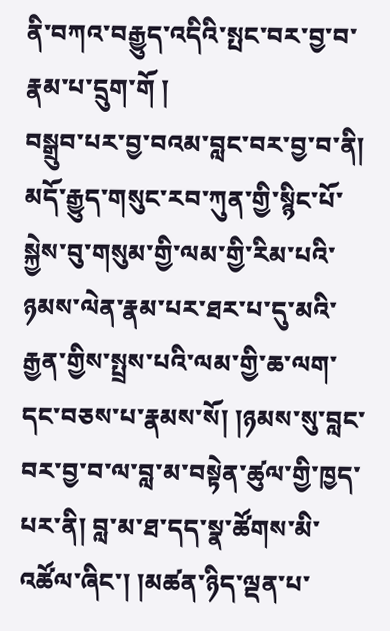ནི་བཀའ་བརྒྱུད་འདིའི་སྤང་བར་བྱ་བ་རྣམ་པ་དྲུག་གོ །
བསྒྲུབ་པར་བྱ་བའམ་བླང་བར་བྱ་བ་ནི། མདོ་རྒྱུད་གསུང་རབ་ཀུན་གྱི་སྙིང་པོ་སྐྱེས་བུ་གསུམ་གྱི་ལམ་གྱི་རིམ་པའི་ཉམས་ལེན་རྣམ་པར་ཐར་པ་དུ་མའི་རྒྱན་གྱིས་སྤྲས་པའི་ལམ་གྱི་ཆ་ལག་དང་བཅས་པ་རྣམས་སོ། །ཉམས་སུ་བླང་བར་བྱ་བ་ལ་བླ་མ་བསྟེན་ཚུལ་གྱི་ཁྱད་པར་ནི། བླ་མ་ཐ་དད་སྣ་ཚོགས་མི་འཚོལ་ཞིང་། །མཚན་ཉིད་ལྡན་པ་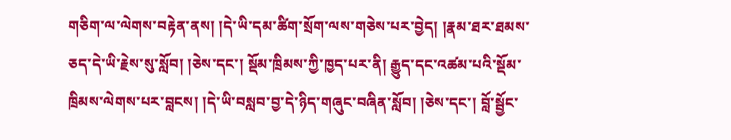གཅིག་ལ་ལེགས་བརྟེན་ནས། །དེ་ཡི་དམ་ཚིག་སྲོག་ལས་གཅེས་པར་བྱེད། །རྣམ་ཐར་ཐམས་ཅད་དེ་ཡི་རྗེས་སུ་སློབ། །ཅེས་དང་། སྡོམ་ཁྲིམས་ཀྱི་ཁྱད་པར་ནི། རྒྱུད་དང་འཚམ་པའི་སྡོམ་ཁྲིམས་ལེགས་པར་བླངས། །དེ་ཡི་བསླབ་བྱ་དེ་ཉིད་གཞུང་བཞིན་སློབ། །ཅེས་དང་། བློ་སྦྱོང་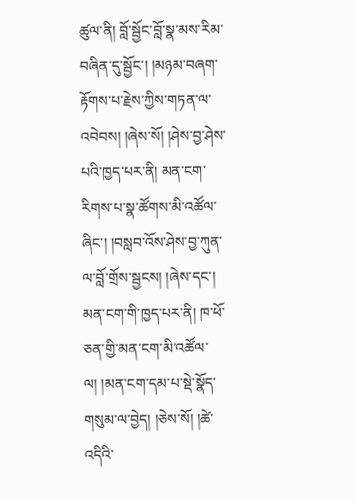ཚུལ་ནི། བློ་སྦྱོང་བློ་སྣ་མས་རིམ་བཞིན་དུ་སྦྱོང་། །མཉམ་བཞག་རྟོགས་པ་རྗེས་ཀྱིས་གཏན་ལ་འབེབས། །ཞེས་སོ། །ཤེས་བྱ་ཤེས་པའི་ཁྱད་པར་ནི། མན་ངག་རིགས་པ་སྣ་ཚོགས་མི་འཚོལ་ཞིང་། །བསླབ་འོས་ཤེས་བྱ་ཀུན་ལ་བློ་གྲོས་སྦྱངས། །ཞེས་དང་། མན་ངག་གི་ཁྱད་པར་ནི། ཁ་ཕོ་ཅན་གྱི་མན་ངག་མི་འཚོལ་ལ། །མན་ངག་དམ་པ་སྡེ་སྣོད་གསུམ་ལ་བྱེད། །ཅེས་སོ། །ཚེ་འདིའི་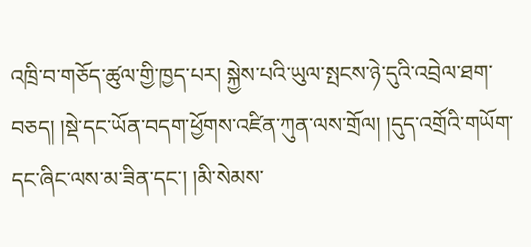འཁྲི་བ་གཅོད་ཚུལ་གྱི་ཁྱད་པར། སྐྱེས་པའི་ཡུལ་སྤངས་ཉེ་དུའི་འབྲེལ་ཐག་བཅད། །སྡེ་དང་ཡོན་བདག་ཕྱོགས་འཛིན་ཀུན་ལས་གྲོལ། །དུད་འགྲོའི་གཡོག་དང་ཞིང་ལས་མ་ཟིན་དང་། །མི་སེམས་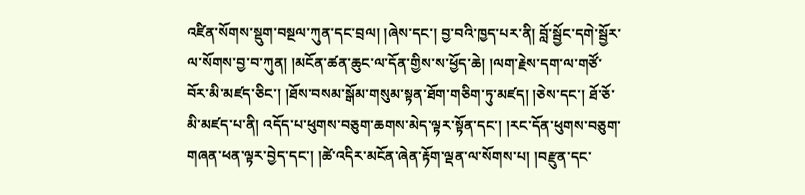འཛིན་སོགས་སྡུག་བསྔལ་ཀུན་དང་བྲལ། །ཞེས་དང་། བྱ་བའི་ཁྱད་པར་ནི། བློ་སྦྱོང་དགེ་སྦྱོར་ལ་སོགས་བྱ་བ་ཀུན། །མངོན་ཚན་ཆུང་ལ་དོན་གྱིས་ས་ཕྱོད་ཆེ། །ལག་རྗེས་དག་ལ་གཙོ་བོར་མི་མཛད་ཅིང་། །ཐོས་བསམ་སྒོམ་གསུམ་སྟན་ཐོག་གཅིག་ཏུ་མཛད། །ཅེས་དང་། ཐོ་ཅོ་མི་མཛད་པ་ནི། འདོད་པ་ཕུགས་བཅུག་ཆགས་མེད་ལྟར་སྟོན་དང་། །རང་དོན་ཕུགས་བཅུག་གཞན་ཕན་ལྟར་བྱེད་དང་། །ཚེ་འདིར་མངོན་ཞེན་རྟོག་ལྡན་ལ་སོགས་པ། །བརྫུན་དང་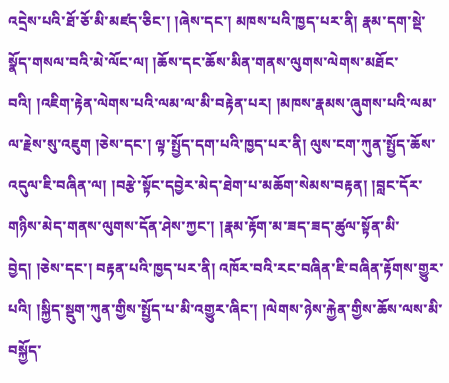འདྲེས་པའི་ཐོ་ཅོ་མི་མཛད་ཅིང་། །ཞེས་དང་། མཁས་པའི་ཁྱད་པར་ནི། རྣམ་དག་སྡེ་སྣོད་གསལ་བའི་མེ་ལོང་ལ། །ཆོས་དང་ཆོས་མིན་གནས་ལུགས་ལེགས་མཐོང་བའི། །འཇིག་རྟེན་ལེགས་པའི་ལམ་ལ་མི་བརྟེན་པར། །མཁས་རྣམས་ཞུགས་པའི་ལམ་ལ་རྗེས་སུ་འཇུག །ཅེས་དང་། ལྟ་སྤྱོད་དག་པའི་ཁྱད་པར་ནི། ལུས་ངག་ཀུན་སྤྱོད་ཆོས་འདུལ་ཇི་བཞིན་ལ། །བརྩེ་སྟོང་དབྱེར་མེད་ཐེག་པ་མཆོག་སེམས་བརྟན། །བླང་དོར་གཉིས་མེད་གནས་ལུགས་དོན་ཤེས་ཀྱང་། །རྣམ་རྟོག་མ་ཟད་ཟད་ཚུལ་སྟོན་མི་བྱེད། །ཅེས་དང་། བརྟན་པའི་ཁྱད་པར་ནི། འཁོར་བའི་རང་བཞིན་ཇི་བཞིན་རྟོགས་གྱུར་པའི། །སྐྱིད་སྡུག་ཀུན་གྱིས་སྤྱོད་པ་མི་འགྱུར་ཞིང་། །ལེགས་ཉེས་རྐྱེན་གྱིས་ཆོས་ལས་མི་བསྐྱོད་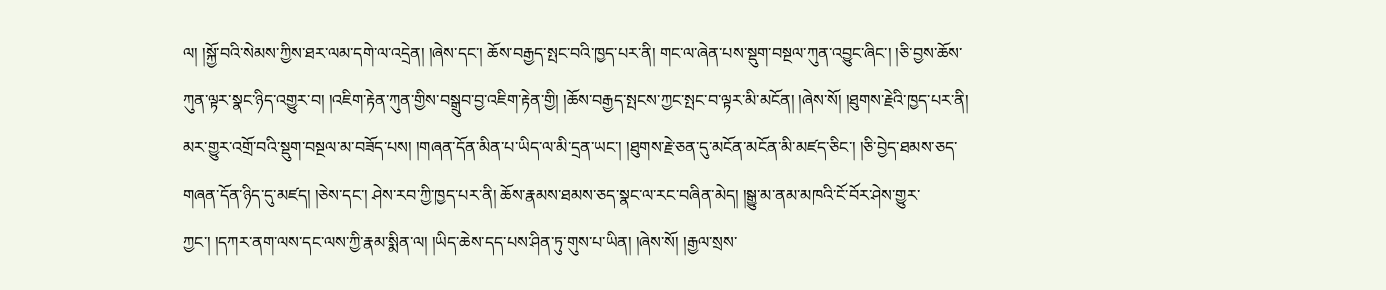ལ། །སྐྱོ་བའི་སེམས་ཀྱིས་ཐར་ལམ་དགེ་ལ་འདྲེན། །ཞེས་དང་། ཆོས་བརྒྱད་སྤང་བའི་ཁྱད་པར་ནི། གང་ལ་ཞེན་པས་སྡུག་བསྔལ་ཀུན་འབྱུང་ཞིང་། །ཅི་བྱས་ཆོས་ཀུན་ལྟར་སྣང་ཉིད་འགྱུར་བ། །འཇིག་རྟེན་ཀུན་གྱིས་བསྒྲུབ་བྱ་འཇིག་རྟེན་གྱི། །ཆོས་བརྒྱད་སྤངས་ཀྱང་སྤང་བ་ལྟར་མི་མངོན། །ཞེས་སོ། །ཐུགས་རྗེའི་ཁྱད་པར་ནི། མར་གྱུར་འགྲོ་བའི་སྡུག་བསྔལ་མ་བཟོད་པས། །གཞན་དོན་མིན་པ་ཡིད་ལ་མི་དྲན་ཡང་། །ཐུགས་རྗེ་ཅན་དུ་མངོན་མངོན་མི་མཛད་ཅིང་། །ཅི་བྱེད་ཐམས་ཅད་གཞན་དོན་ཉིད་དུ་མཛད། །ཅེས་དང་། ཤེས་རབ་ཀྱི་ཁྱད་པར་ནི། ཆོས་རྣམས་ཐམས་ཅད་སྣང་ལ་རང་བཞིན་མེད། །སྒྱུ་མ་ནམ་མཁའི་ངོ་བོར་ཤེས་གྱུར་ཀྱང་། །དཀར་ནག་ལས་དང་ལས་ཀྱི་རྣམ་སྨིན་ལ། །ཡིད་ཆེས་དད་པས་ཤིན་ཏུ་གུས་པ་ཡིན། །ཞེས་སོ། །རྒྱལ་སྲས་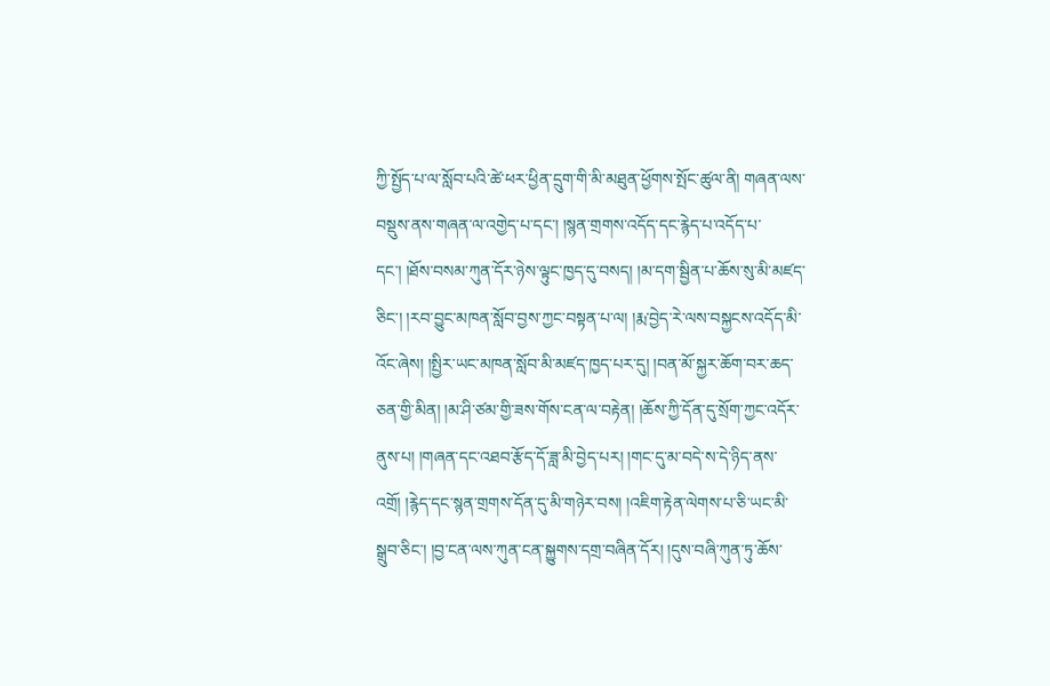ཀྱི་སྤྱོད་པ་ལ་སློབ་པའི་ཚེ་ཕར་ཕྱིན་དྲུག་གི་མི་མཐུན་ཕྱོགས་སྤོང་ཚུལ་ནི། གཞན་ལས་བསྡུས་ནས་གཞན་ལ་འགྱེད་པ་དང་། །སྙན་གྲགས་འདོད་དང་རྙེད་པ་འདོད་པ་དང་། །ཐོས་བསམ་ཀུན་དོར་ཉེས་ལྟུང་ཁྱད་དུ་བསད། །མ་དག་སྦྱིན་པ་ཆོས་སུ་མི་མཛད་ཅིང་། །རབ་བྱུང་མཁན་སློབ་བྱས་ཀྱང་བསྟན་པ་ལ། །རྨ་བྱེད་རེ་ལས་བསྐྱངས་འདོད་མི་འོང་ཞེས། །སྤྱིར་ཡང་མཁན་སློབ་མི་མཛད་ཁྱད་པར་དུ། །བན་མོ་སྐྱར་ཆོག་བར་ཆད་ཅན་གྱི་མིན། །མ་ཤི་ཙམ་གྱི་ཟས་གོས་ངན་ལ་བརྟེན། །ཆོས་ཀྱི་དོན་དུ་སྲོག་ཀྱང་འདོར་ནུས་པ། །གཞན་དང་འཐབ་རྩོད་དོ་ཟླ་མི་བྱེད་པར། །གང་དུ་མ་བདེ་ས་དེ་ཉིད་ནས་འགྲོ། །རྙེད་དང་སྙན་གྲགས་དོན་དུ་མི་གཉེར་བས། །འཇིག་རྟེན་ལེགས་པ་ཅི་ཡང་མི་སྒྲུབ་ཅིང་། །བྱ་ངན་ལས་ཀུན་ངན་སྐྱུགས་དགྲ་བཞིན་དོར། །དུས་བཞི་ཀུན་ཏུ་ཆོས་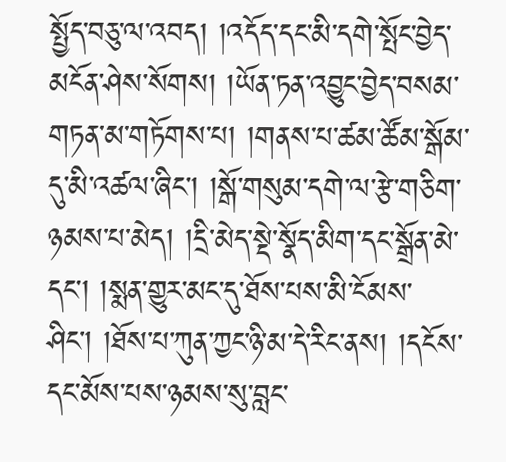སྤྱོད་བཅུ་ལ་འབད། །འདོད་དང་མི་དགེ་སྤོང་བྱེད་མངོན་ཤེས་སོགས། །ཡོན་ཏན་འབྱུང་བྱེད་བསམ་གཏན་མ་གཏོགས་པ། །གནས་པ་ཚམ་ཚོམ་སྒོམ་དུ་མི་འཚལ་ཞིང་། །སྒོ་གསུམ་དགེ་ལ་རྩེ་གཅིག་ཉམས་པ་མེད། །དྲི་མེད་སྡེ་སྣོད་མིག་དང་སྒྲོན་མེ་དང་། །སྨན་གྱུར་མང་དུ་ཐོས་པས་མི་ངོམས་ཤིང་། །ཐོས་པ་ཀུན་ཀྱང་ཉི་མ་དེ་རིང་ནས། །དངོས་དང་མོས་པས་ཉམས་སུ་བླང་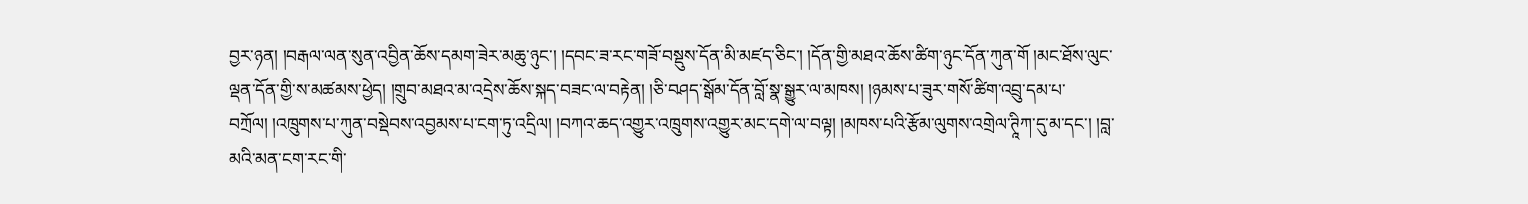བྱར་ཉན། །བརྒལ་ལན་སུན་འབྱིན་ཆོས་དམག་ཟེར་མཆུ་ཉུང་། །དབང་ཟ་རང་གཟོ་བསྡུས་དོན་མི་མཛད་ཅིང་། །དོན་གྱི་མཐའ་ཆོས་ཚིག་ཉུང་དོན་ཀུན་གོ །མང་ཐོས་ལུང་ལྡན་དོན་གྱི་ས་མཚམས་ཕྱེད། །གྲུབ་མཐའ་མ་འདྲེས་ཆོས་སྐད་བཟང་ལ་བརྟེན། །ཅི་བཤད་སྒོམ་དོན་བློ་སྣ་སྒྱུར་ལ་མཁས། །ཉམས་པ་ཟུར་གསོ་ཚིག་འབྲུ་དམ་པ་བཀྲོལ། །འཁྲུགས་པ་ཀུན་བསྡེབས་འབྱམས་པ་ངག་ཏུ་འདྲིལ། །བཀའ་ཆད་འགྱུར་འཁྲུགས་འགྱུར་མང་དགེ་ལ་བལྟ། །མཁས་པའི་རྩོམ་ལུགས་འགྲེལ་ཊཱིཀ་དུ་མ་དང་། །བླ་མའི་མན་ངག་རང་གི་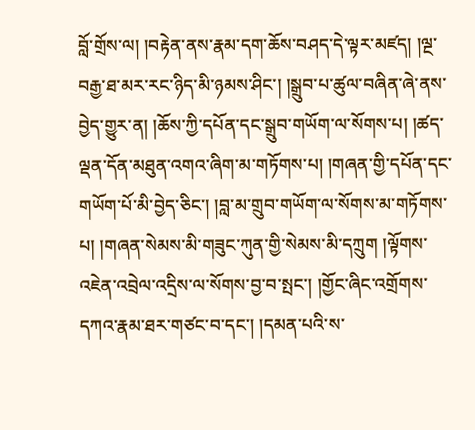བློ་གྲོས་ལ། །བརྟེན་ནས་རྣམ་དག་ཆོས་བཤད་དེ་ལྟར་མཛད། །ལྔ་བརྒྱ་ཐ་མར་རང་ཉིད་མི་ཉམས་ཤིང་། །སྒྲུབ་པ་ཚུལ་བཞིན་ཞེ་ནས་བྱེད་གྱུར་ན། །ཆོས་ཀྱི་དཔོན་དང་སྒྲུབ་གཡོག་ལ་སོགས་པ། །ཚད་ལྡན་དོན་མཐུན་འགའ་ཞིག་མ་གཏོགས་པ། །གཞན་གྱི་དཔོན་དང་གཡོག་པོ་མི་བྱེད་ཅིང་། །བླ་མ་གྲུབ་གཡོག་ལ་སོགས་མ་གཏོགས་པ། །གཞན་སེམས་མི་གཟུང་ཀུན་གྱི་སེམས་མི་དཀྲུག །ལྟོགས་འཇེན་འབྲེལ་འདྲིས་ལ་སོགས་བྱ་བ་སྤང་། །གྱོང་ཞིང་འགྲོགས་དཀའ་རྣམ་ཐར་གཙང་བ་དང་། །དམན་པའི་ས་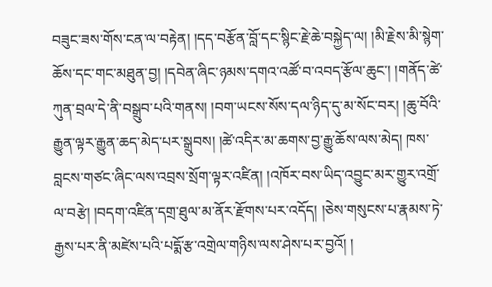བཟུང་ཟས་གོས་ངན་ལ་བརྟེན། །དད་བརྩོན་བློ་དང་སྙིང་རྗེ་ཆེ་བསྐྱེད་ལ། །མི་རྗེས་མི་སྙེག་ཆོས་དང་གང་མཐུན་བྱ། །དབེན་ཞིང་ཉམས་དགའ་འཚོ་བ་འབད་རྩོལ་ཆུང་། །གནོད་ཚེ་ཀུན་བྲལ་དེ་ནི་བསྒྲུབ་པའི་གནས། །བག་ཡངས་སོས་དལ་ཉིད་དུ་མ་སོང་བར། །ཆུ་བོའི་རྒྱུན་ལྟར་རྒྱུན་ཆད་མེད་པར་སྒྲུབས། །ཚེ་འདིར་མ་ཆགས་བྱ་རྒྱུ་ཆོས་ལས་མེད། ཁས་བླངས་གཙང་ཞིང་ལས་འབྲས་སྲོག་ལྟར་འཛིན། །འཁོར་བས་ཡིད་འབྱུང་མར་གྱུར་འགྲོ་ལ་བརྩེ། །བདག་འཛིན་དགྲ་ཐུལ་མ་ནོར་རྫོགས་པར་འདོད། །ཅེས་གསུངས་པ་རྣམས་ཏེ་རྒྱས་པར་ནི་མཛེས་པའི་པདྨོ་རྩ་འགྲེལ་གཉིས་ལས་ཤེས་པར་བྱའོ། །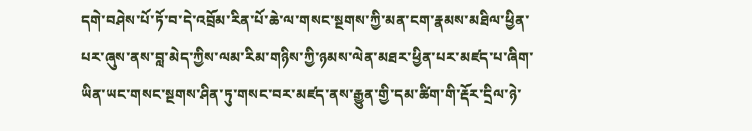དགེ་བཤེས་པོ་ཏོ་བ་དེ་འབྲོམ་རིན་པོ་ཆེ་ལ་གསང་སྔགས་ཀྱི་མན་ངག་རྣམས་མཐིལ་ཕྱིན་པར་ཞུས་ནས་བླ་མེད་ཀྱིས་ལམ་རིམ་གཉིས་ཀྱི་ཉམས་ལེན་མཐར་ཕྱིན་པར་མཛད་པ་ཞིག་ཡིན་ཡང་གསང་སྔགས་ཤིན་ཏུ་གསང་བར་མཛད་ནས་རྒྱུན་གྱི་དམ་ཚིག་གི་རྡོར་དྲིལ་ཉེ་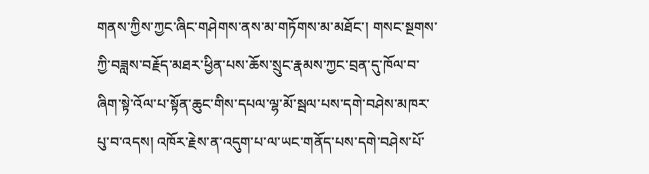གནས་ཀྱིས་ཀྱང་ཞིང་གཤེགས་ནས་མ་གཏོགས་མ་མཐོང་། གསང་སྔགས་ཀྱི་བཟླས་བརྗོད་མཐར་ཕྱིན་པས་ཆོས་སྲུང་རྣམས་ཀྱང་བྲན་དུ་ཁོལ་བ་ཞིག་སྟེ་འོལ་པ་སྟོན་ཆུང་གིས་དཔལ་ལྷ་མོ་སྦལ་པས་དགེ་བཤེས་མཁར་པུ་བ་འདས། འཁོར་རྗེས་ན་འདུག་པ་ལ་ཡང་གནོད་པས་དགེ་བཤེས་པོ་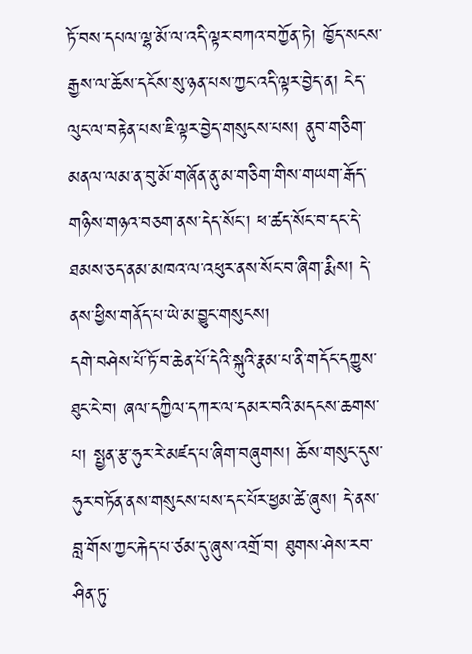ཏོ་བས་དཔལ་ལྷ་མོ་ལ་འདི་ལྟར་བཀའ་བཀྱོན་ཏེ། ཁྱོད་སངས་རྒྱས་ལ་ཆོས་དངོས་སུ་ཉན་པས་ཀྱང་འདི་ལྟར་བྱེད་ན། ངེད་ལུང་ལ་བརྟེན་པས་ཇི་ལྟར་བྱེད་གསུངས་པས། ནུབ་གཅིག་མནལ་ལམ་ན་བུ་མོ་གཞོན་ནུ་མ་གཅིག་གིས་གཡག་རྒོད་གཉིས་གཉའ་བཅག་ནས་དེད་སོང་། ཕ་ཚད་སོང་བ་དང་དེ་ཐམས་ཅད་ནམ་མཁའ་ལ་འཕུར་ནས་སོང་བ་ཞིག་རྨིས། དེ་ནས་ཕྱིས་གནོད་པ་ཡེ་མ་བྱུང་གསུངས།
དགེ་བཤེས་པོ་ཏོ་བ་ཆེན་པོ་དེའི་སྐུའི་རྣམ་པ་ནི་གདོང་དཀྱུས་ཐུང་ངེ་བ། ཞལ་དཀྱིལ་དཀར་ལ་དམར་བའི་མདངས་ཆགས་པ། སྤྱན་རྩ་ཧུར་རེ་མཛད་པ་ཞིག་བཞུགས། ཆོས་གསུང་དུས་ཧུར་བཏོན་ནས་གསུངས་པས་དང་པོར་ཕྱམ་ཚེ་ཞུས། དེ་ནས་བླ་གོས་ཀྱང་རྐེད་པ་ཙམ་དུ་ཞུས་འགྲོ་བ། ཐུགས་ཤེས་རབ་ཤིན་ཏུ་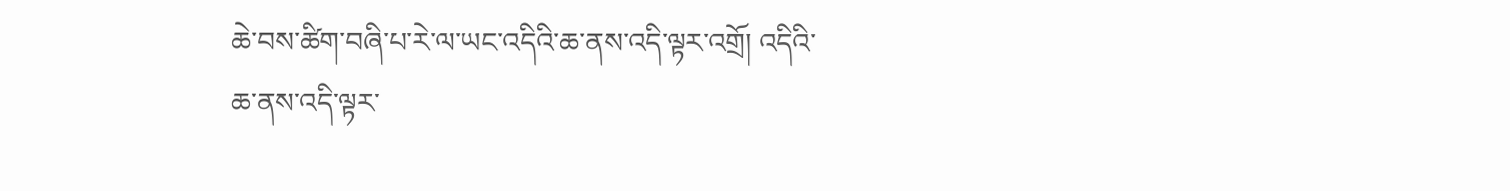ཆེ་བས་ཚིག་བཞི་པ་རེ་ལ་ཡང་འདིའི་ཆ་ནས་འདི་ལྟར་འགྲོ། འདིའི་ཆ་ནས་འདི་ལྟར་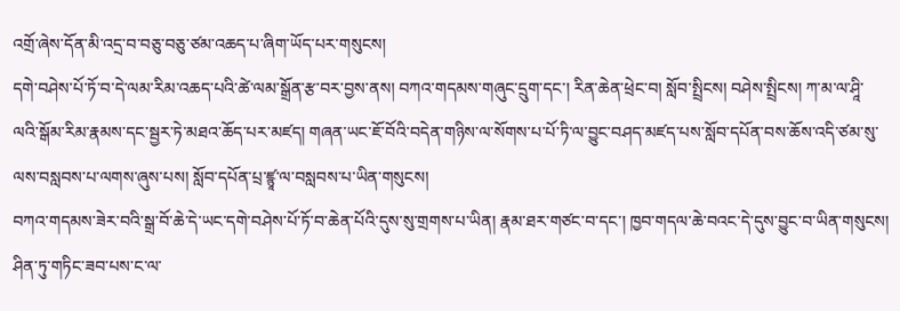འགྲོ་ཞེས་དོན་མི་འདྲ་བ་བཅུ་བཅུ་ཙམ་འཆད་པ་ཞིག་ཡོད་པར་གསུངས།
དགེ་བཤེས་པོ་ཏོ་བ་དེ་ལམ་རིམ་འཆད་པའི་ཚེ་ལམ་སྒྲོན་རྩ་བར་བྱས་ནས། བཀའ་གདམས་གཞུང་དྲུག་དང་། རིན་ཆེན་ཕྲེང་བ། སློབ་སྤྲིངས། བཤེས་སྤྲིངས། ཀ་མ་ལ་ཤཱི་ལའི་སྒོམ་རིམ་རྣམས་དང་སྦྱར་ཏེ་མཐའ་ཆོད་པར་མཛད། གཞན་ཡང་ཇོ་བོའི་བདེན་གཉིས་ལ་སོགས་པ་པོ་ཏི་ལ་བྱུང་བཤད་མཛད་པས་སློབ་དཔོན་བས་ཆོས་འདི་ཙམ་སུ་ལས་བསླབས་པ་ལགས་ཞུས་པས། སློབ་དཔོན་པྲ་ཛྙཱ་ལ་བསླབས་པ་ཡིན་གསུངས།
བཀའ་གདམས་ཟེར་བའི་སྒྲ་བོ་ཆེ་དེ་ཡང་དགེ་བཤེས་པོ་ཏོ་བ་ཆེན་པོའི་དུས་སུ་གྲགས་པ་ཡིན། རྣམ་ཐར་གཙང་བ་དང་། ཁྱབ་གདལ་ཆེ་བའང་དེ་དུས་བྱུང་བ་ཡིན་གསུངས། ཤིན་ཏུ་གཏིང་ཟབ་པས་ང་ལ་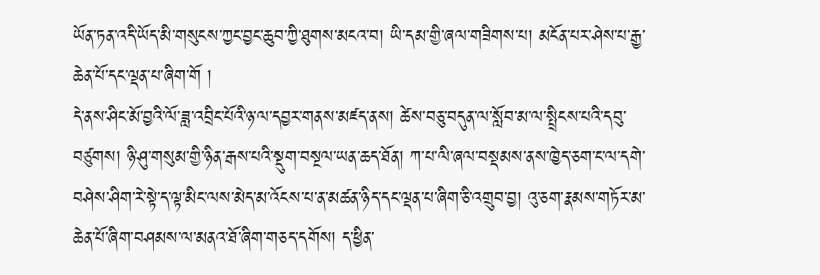ཡོན་ཏན་འདི་ཡོད་མི་གསུངས་ཀྱང་བྱང་ཆུབ་ཀྱི་ཐུགས་མངའ་བ། ཡི་དམ་གྱི་ཞལ་གཟིགས་པ། མངོན་པར་ཤེས་པ་རྒྱ་ཆེན་པོ་དང་ལྡན་པ་ཞིག་གོ །
དེ་ནས་ཤིང་མོ་བྱའི་ལོ་ཟླ་འབྲིང་པོའི་ཉ་ལ་དབྱར་གནས་མཛད་ནས། ཚེས་བཅུ་བདུན་ལ་སློབ་མ་ལ་སྤྲིངས་པའི་དབུ་བཙུགས། ཉི་ཤུ་གསུམ་གྱི་ཉིན་རྒས་པའི་སྡུག་བསྔལ་ཡན་ཆད་ཐོན། ཀ་པ་ལི་ཞལ་བསྡམས་ནས་ཁྱེད་ཅག་ང་ལ་དགེ་བཤེས་ཤིག་རེ་སྟེ་ད་ལྟ་མིང་ལས་མེད་མ་འོངས་པ་ན་མཚན་ཉིད་དང་ལྡན་པ་ཞིག་ཅི་འགྲུབ་བྱ། འུ་ཅག་རྣམས་གཏོར་མ་ཆེན་པོ་ཞིག་བཤམས་ལ་མནའ་ཐོ་ཞིག་གཅད་དགོས། ད་ཕྱིན་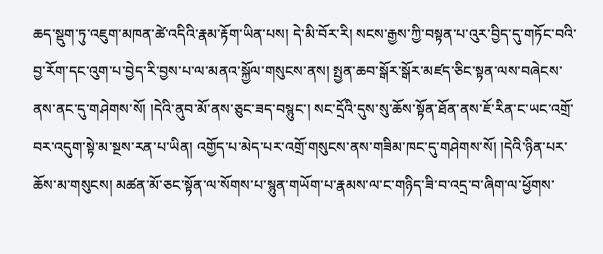ཆད་སྡུག་ཏུ་འཇུག་མཁན་ཚེ་འདིའི་རྣམ་རྟོག་ཡིན་པས། དེ་མི་བོར་རི། སངས་རྒྱས་ཀྱི་བསྟན་པ་འུར་བྱིད་དུ་གཏོང་བའི་བྱ་རོག་དང་འུག་པ་བྱེད་རི་བྱས་པ་ལ་མནའ་སྐྱོལ་གསུངས་ནས། སྤྱན་ཆབ་སྒོར་སྒོར་མཛད་ཅིང་སྟན་ལས་བཞེངས་ནས་ནང་དུ་གཤེགས་སོ། །དེའི་ནུབ་མོ་ནས་ཅུང་ཟད་བསྙུང་། སང་དྲོའི་དུས་སུ་ཆོས་སྟོན་ཐོན་ནས་ཇོ་རིན་ང་ཡང་འགྲོ་བར་འདུག་སྟེ་མ་སྔས་རན་པ་ཡིན། འགྱོད་པ་མེད་པར་འགྲོ་གསུངས་ནས་གཟིམ་ཁང་དུ་གཤེགས་སོ། །དེའི་ཉིན་པར་ཆོས་མ་གསུངས། མཚན་མོ་ཅང་སྟོན་ལ་སོགས་པ་སྙུན་གཡོག་པ་རྣམས་ལ་ང་གཉིད་ཟི་བ་འདྲ་བ་ཞིག་ལ་ཕྱོགས་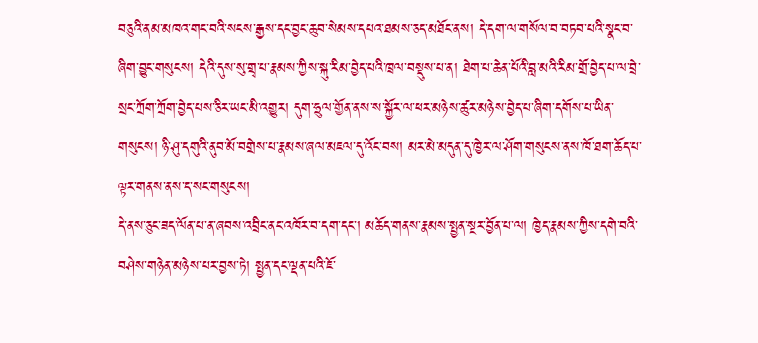བཅུའི་ནམ་མཁའ་གང་བའི་སངས་རྒྱས་དང་བྱང་ཆུབ་སེམས་དཔའ་ཐམས་ཅད་མཐོང་ནས། དེ་དག་ལ་གསོལ་བ་བཏབ་པའི་སྣང་བ་ཞིག་བྱུང་གསུངས། དེའི་དུས་སུ་གྲྭ་པ་རྣམས་ཀྱིས་སྐུ་རིམ་བྱེད་པའི་ཁྲལ་བསྡུས་པ་ན། ཐེག་པ་ཆེན་པོའི་བླ་མའི་རིམ་གྲོ་བྱེད་པ་ལ་བྲེ་སྲང་ཀྲོག་ཀྲོག་བྱེད་པས་ཅིར་ཡང་མི་འགྱུར། དུག་ཧྲུལ་གྱོན་ནས་ས་སྐྱོར་ལ་ཕར་མཉེས་ཚུར་མཉེས་བྱེད་པ་ཞིག་དགོས་པ་ཡིན་གསུངས། ཉི་ཤུ་དགུའི་ནུབ་མོ་བགྲེས་པ་རྣམས་ཞལ་མཇལ་དུ་འོང་བས། མར་མེ་མདུན་དུ་ཁྱེར་ལ་ཤོག་གསུངས་ནས་ཁོ་ཐག་ཆོད་པ་ལྟར་གནས་ནས་ད་སང་གསུངས།
དེ་ནས་ཅུང་ཟད་ལོན་པ་ན་ཞབས་འབྲིང་ནང་འཁོར་བ་དག་དང་། མཆོད་གནས་རྣམས་སྤྱན་སྔར་བྱོན་པ་ལ། ཁྱེད་རྣམས་ཀྱིས་དགེ་བའི་བཤེས་གཉེན་མཉེས་པར་བྱས་ཏེ། སྤྱན་དང་ལྡན་པའི་ཇོ་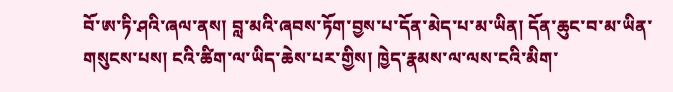བོ་ཨ་ཏི་ཤའི་ཞལ་ནས། བླ་མའི་ཞབས་ཏོག་བྱས་པ་དོན་མེད་པ་མ་ཡིན། དོན་ཆུང་བ་མ་ཡིན་གསུངས་པས། ངའི་ཚིག་ལ་ཡིད་ཆེས་པར་གྱིས། ཁྱེད་རྣམས་ལ་ལས་ངའི་མིག་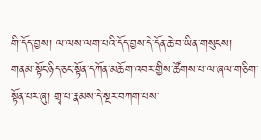གི་དོད་བྱས། ལ་ལས་ལག་པའི་དོད་བྱས་དེ་དོན་ཆེ་བ་ཡིན་གསུངས།
གནམ་སྟོང་ཉིད་ཅང་སྟོན་དཀོན་མཆོག་འབར་གྱིས་ཚོགས་པ་ལ་ཞལ་གཅིག་སྟོན་པར་ཞུ། གྲྭ་པ་རྣམས་དེ་སྔར་བཀག་པས་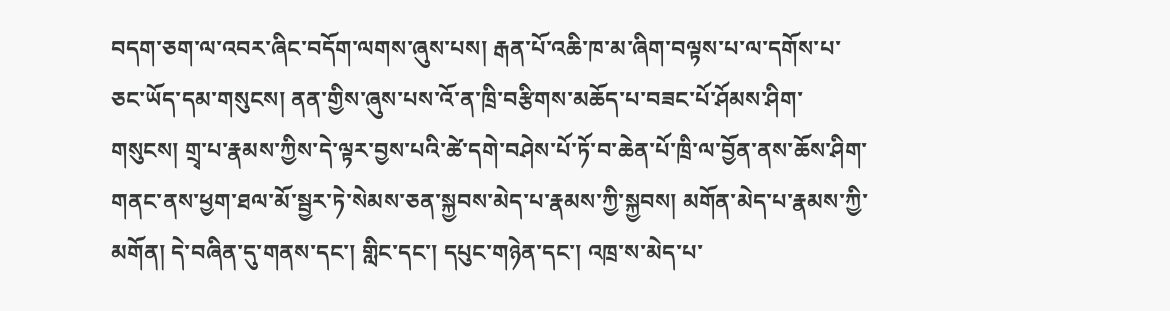བདག་ཅག་ལ་འབར་ཞིང་བདོག་ལགས་ཞུས་པས། རྒན་པོ་འཆི་ཁ་མ་ཞིག་བལྟས་པ་ལ་དགོས་པ་ཅང་ཡོད་དམ་གསུངས། ནན་གྱིས་ཞུས་པས་འོ་ན་ཁྲི་བརྩིགས་མཆོད་པ་བཟང་པོ་ཤོམས་ཤིག་གསུངས། གྲྭ་པ་རྣམས་ཀྱིས་དེ་ལྟར་བྱས་པའི་ཚེ་དགེ་བཤེས་པོ་ཏོ་བ་ཆེན་པོ་ཁྲི་ལ་བྱོན་ནས་ཆོས་ཤིག་གནང་ནས་ཕྱག་ཐལ་མོ་སྦྱར་ཏེ་སེམས་ཅན་སྐྱབས་མེད་པ་རྣམས་ཀྱི་སྐྱབས། མགོན་མེད་པ་རྣམས་ཀྱི་མགོན། དེ་བཞིན་དུ་གནས་དང་། གླིང་དང་། དཔུང་གཉེན་དང་། འཁྲ་ས་མེད་པ་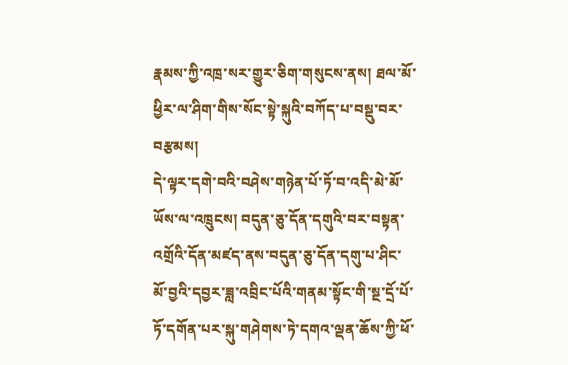རྣམས་ཀྱི་འཁྲ་སར་གྱུར་ཅིག་གསུངས་ནས། ཐལ་མོ་ཕྱིར་ལ་ཤིག་གིས་སོང་སྟེ་སྐུའི་བཀོད་པ་བསྡུ་བར་བརྩམས།
དེ་ལྟར་དགེ་བའི་བཤེས་གཉེན་པོ་ཏོ་བ་འདི་མེ་མོ་ཡོས་ལ་འཁྲུངས། བདུན་ཅུ་དོན་དགུའི་བར་བསྟན་འགྲོའི་དོན་མཛད་ནས་བདུན་ཅུ་དོན་དགུ་པ་ཤིང་མོ་བྱའི་དབྱར་ཟླ་འབྲིང་པོའི་གནམ་སྟོང་གི་སྔ་དྲོ་པོ་ཏོ་དགོན་པར་སྐུ་གཤེགས་ཏེ་དགའ་ལྡན་ཆོས་ཀྱི་ཕོ་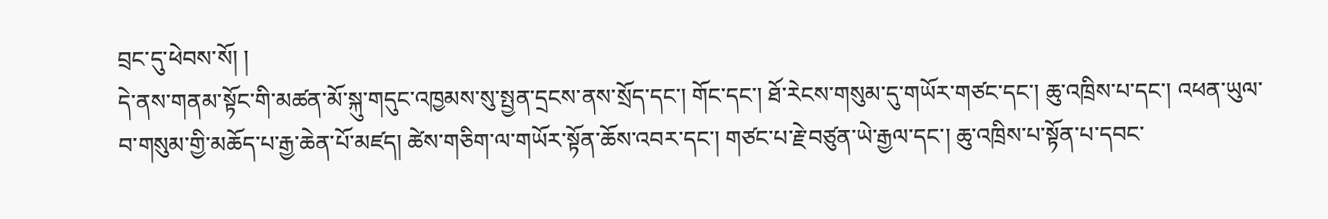བྲང་དུ་ཕེབས་སོ། །
དེ་ནས་གནམ་སྟོང་གི་མཚན་མོ་སྐུ་གདུང་འཁྱམས་སུ་སྤྱན་དྲངས་ནས་སྲོད་དང་། གོང་དང་། ཐོ་རེངས་གསུམ་དུ་གཡོར་གཙང་དང་། ཆུ་འཁྲིས་པ་དང་། འཕན་ཡུལ་བ་གསུམ་གྱི་མཆོད་པ་རྒྱ་ཆེན་པོ་མཛད། ཚེས་གཅིག་ལ་གཡོར་སྟོན་ཆོས་འབར་དང་། གཙང་པ་རྗེ་བཙུན་ཡེ་རྒྱལ་དང་། ཆུ་འཁྲིས་པ་སྟོན་པ་དབང་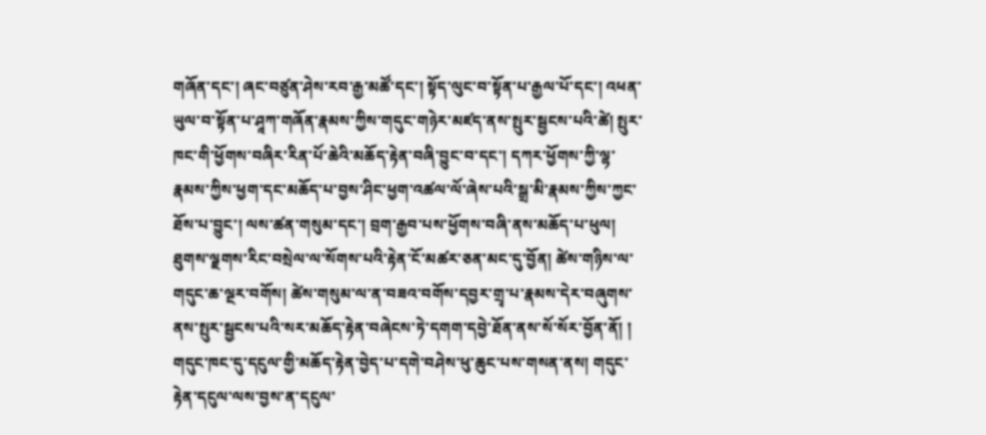གཞོན་དང་། ཞང་བཙུན་ཤེས་རབ་རྒྱ་མཚོ་དང་། སྟོད་ལུང་བ་སྟོན་པ་རྒྱལ་པོ་དང་། འཕན་ཡུལ་བ་སྟོན་པ་ཤཱཀ་གཞོན་རྣམས་ཀྱིས་གདུང་གཉེར་མཛད་ནས་སྤུར་སྦྱངས་པའི་ཚེ། སྤུར་ཁང་གི་ཕྱོགས་བཞིར་རིན་པོ་ཆེའི་མཆོད་རྟེན་བཞི་བྱུང་བ་དང་། དཀར་ཕྱོགས་ཀྱི་ལྷ་རྣམས་ཀྱིས་ཕྱག་དང་མཆོད་པ་བྱས་ཤིང་ཕྱག་འཚལ་ལོ་ཞེས་པའི་སྒྲ་མི་རྣམས་ཀྱིས་ཀྱང་ཐོས་པ་བྱུང་། ལས་ཚན་གསུམ་དང་། བྲག་རྒྱབ་པས་ཕྱོགས་བཞི་ནས་མཆོད་པ་ཕུལ། ཐུགས་ལྗགས་རིང་བསྲེལ་ལ་སོགས་པའི་རྟེན་ངོ་མཚར་ཅན་མང་དུ་བྱོན། ཚེས་གཉིས་ལ་གདུང་ཆ་ལྔར་བགོས། ཚེས་གསུམ་ལ་ན་བཟའ་བགོས་དབྱར་གྲྭ་པ་རྣམས་དེར་བཞུགས་ནས་སྤུར་སྦྱངས་པའི་སར་མཆོད་རྟེན་བཞེངས་ཏེ་དགག་དབྱེ་ཐོན་ནས་སོ་སོར་བྱོན་ནོ། །
གདུང་ཁང་དུ་དངུལ་གྱི་མཆོད་རྟེན་བྱེད་པ་དགེ་བཤེས་ཕུ་ཆུང་པས་གསན་ནས། གདུང་རྟེན་དངུལ་ལས་བྱས་ན་དངུལ་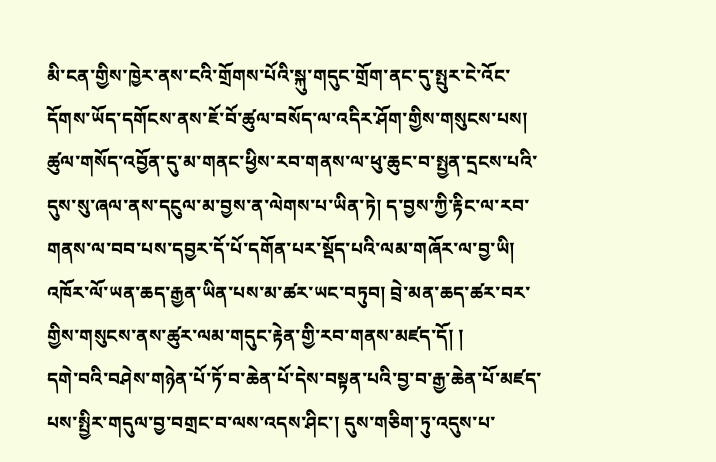མི་ངན་གྱིས་ཁྱེར་ནས་ངའི་གྲོགས་པོའི་སྐུ་གདུང་གྲོག་ནང་དུ་སྤུར་ངེ་འོང་དོགས་ཡོད་དགོངས་ནས་ཇོ་བོ་ཚུལ་བསོད་ལ་འདིར་ཤོག་གྱིས་གསུངས་པས། ཚུལ་གསོད་འབྱོན་དུ་མ་གནང་ཕྱིས་རབ་གནས་ལ་ཕུ་ཆུང་བ་སྤྱན་དྲངས་པའི་དུས་སུ་ཞལ་ནས་དངུལ་མ་བྱས་ན་ལེགས་པ་ཡིན་ཏེ། ད་བྱས་ཀྱི་རྟིང་ལ་རབ་གནས་ལ་བབ་པས་དབྱར་དོ་པོ་དགོན་པར་སྡོད་པའི་ལམ་གཞོར་ལ་བྱ་ཡི། འཁོར་ལོ་ཡན་ཆད་རྒྱན་ཡིན་པས་མ་ཚར་ཡང་བཏུབ། བྲེ་མན་ཆད་ཚར་བར་གྱིས་གསུངས་ནས་ཚུར་ལམ་གདུང་རྟེན་གྱི་རབ་གནས་མཛད་དོ། །
དགེ་བའི་བཤེས་གཉེན་པོ་ཏོ་བ་ཆེན་པོ་དེས་བསྟན་པའི་བྱ་བ་རྒྱ་ཆེན་པོ་མཛད་པས་སྤྱིར་གདུལ་བྱ་བགྲང་བ་ལས་འདས་ཤིང་། དུས་གཅིག་ཏུ་འདུས་པ་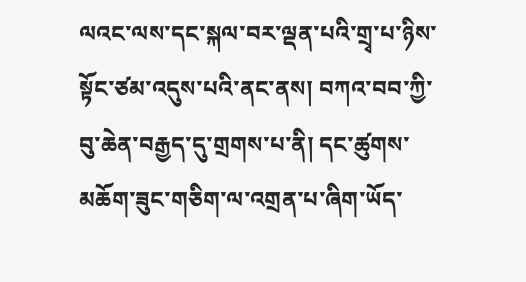ལའང་ལས་དང་སྐལ་བར་ལྡན་པའི་གྲྭ་པ་ཉིས་སྟོང་ཙམ་འདུས་པའི་ནང་ནས། བཀའ་བབ་ཀྱི་བུ་ཆེན་བརྒྱད་དུ་གྲགས་པ་ནི། དང་ཚུགས་མཆོག་ཟུང་གཅིག་ལ་འགྲན་པ་ཞིག་ཡོད་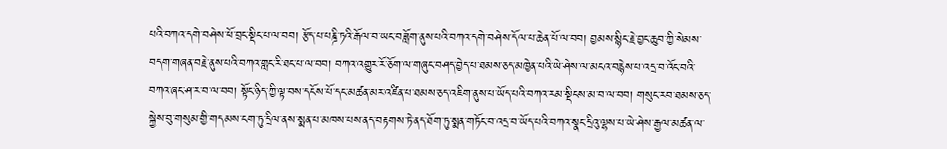པའི་བཀའ་དགེ་བཤེས་ཕོ་བྲང་སྡིང་པ་ལ་བབ། རྩོད་པ་པཎྜི་ཏའི་རྒོལ་བ་ཡང་བཟློག་ནུས་པའི་བཀའ་དགེ་བཤེས་དོལ་པ་ཆེན་པོ་ལ་བབ། བྱམས་སྙིང་རྗེ་བྱང་ཆུབ་ཀྱི་སེམས་བདག་གཞན་བརྗེ་ནུས་པའི་བཀའ་གླང་རི་ཐང་པ་ལ་བབ། བཀའ་འགྱུར་རོ་ཅོག་ལ་གཞུང་བཤད་བྱེད་པ་ཐམས་ཅད་མཁྱེན་པའི་ཡེ་ཤེས་ལ་མངའ་བརྙེས་པ་འདྲ་བ་འོང་བའི་བཀའ་ཞང་ཤ་ར་བ་ལ་བབ། སྟོང་ཉིད་ཀྱི་ལྟ་བས་དངོས་པོ་དང་མཚན་མར་འཛིན་པ་ཐམས་ཅད་འཇིག་ནུས་པ་ཡོད་པའི་བཀའ་རམ་སྡིངས་མ་བ་ལ་བབ། གསུང་རབ་ཐམས་ཅད་སྐྱེས་བུ་གསུམ་གྱི་གདམས་ངག་ཏུ་དྲིལ་ནས་སྨན་པ་མཁས་པས་ནད་བརྟགས་ཏེ་ནད་ཐོག་ཏུ་སྨན་གཏོང་བ་འདྲ་བ་ཡོད་པའི་བཀའ་སྣང་དྲིའུ་ལྷས་པ་ཡེ་ཤེས་རྒྱལ་མཚན་ལ་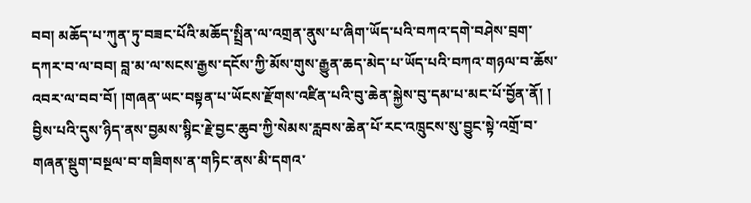བབ། མཆོད་པ་ཀུན་ཏུ་བཟང་པོའི་མཆོད་སྤྲིན་ལ་འགྲན་ནུས་པ་ཞིག་ཡོད་པའི་བཀའ་དགེ་བཤེས་བྲག་དཀར་བ་ལ་བབ། བླ་མ་ལ་སངས་རྒྱས་དངོས་ཀྱི་མོས་གུས་རྒྱུན་ཆད་མེད་པ་ཡོད་པའི་བཀའ་གཉལ་བ་ཆོས་འབར་ལ་བབ་བོ། །གཞན་ཡང་བསྟན་པ་ཡོངས་རྫོགས་འཛིན་པའི་བུ་ཆེན་སྐྱེས་བུ་དམ་པ་མང་པོ་བྱོན་ནོ། །
བྱིས་པའི་དུས་ཉིད་ནས་བྱམས་སྙིང་རྗེ་བྱང་ཆུབ་ཀྱི་སེམས་རླབས་ཆེན་པོ་རང་འཁྲུངས་སུ་བྱུང་སྟེ་འགྲོ་བ་གཞན་སྡུག་བསྔལ་བ་གཟིགས་ན་གཏིང་ནས་མི་དགའ་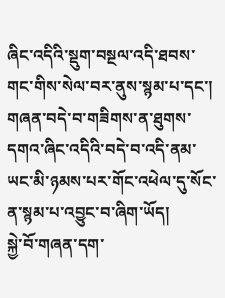ཞིང་འདིའི་སྡུག་བསྔལ་འདི་ཐབས་གང་གིས་སེལ་བར་ནུས་སྙམ་པ་དང་། གཞན་བདེ་བ་གཟིགས་ན་ཐུགས་དགའ་ཞིང་འདིའི་བདེ་བ་འདི་ནམ་ཡང་མི་ཉམས་པར་གོང་འཕེལ་དུ་སོང་ན་སྙམ་པ་འབྱུང་བ་ཞིག་ཡོད།
སྐྱེ་བོ་གཞན་དག་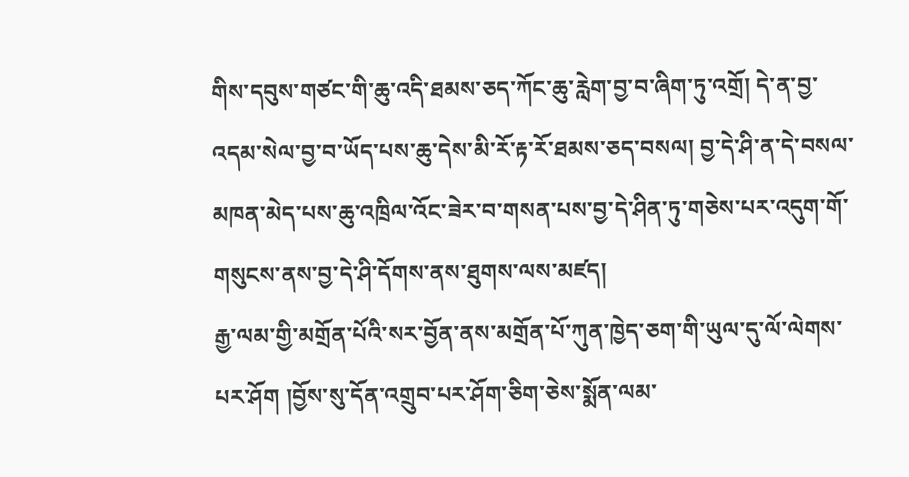གིས་དབུས་གཙང་གི་ཆུ་འདི་ཐམས་ཅད་ཀོང་ཆུ་རླེག་བྱ་བ་ཞིག་ཏུ་འགྲོ། དེ་ན་བྱ་འདམ་སེལ་བྱ་བ་ཡོད་པས་ཆུ་དེས་མི་རོ་རྟ་རོ་ཐམས་ཅད་བསལ། བྱ་དེ་ཤི་ན་དེ་བསལ་མཁན་མེད་པས་ཆུ་འཁྲིལ་འོང་ཟེར་བ་གསན་པས་བྱ་དེ་ཤིན་ཏུ་གཅེས་པར་འདུག་གོ་གསུངས་ནས་བྱ་དེ་ཤི་དོགས་ནས་ཐུགས་ལས་མཛད།
རྒྱ་ལམ་གྱི་མགྲོན་པོའི་སར་བྱོན་ནས་མགྲོན་པོ་ཀུན་ཁྱེད་ཅག་གི་ཡུལ་དུ་ལོ་ལེགས་པར་ཤོག །བྱོས་སུ་དོན་འགྲུབ་པར་ཤོག་ཅིག་ཅེས་སྨོན་ལམ་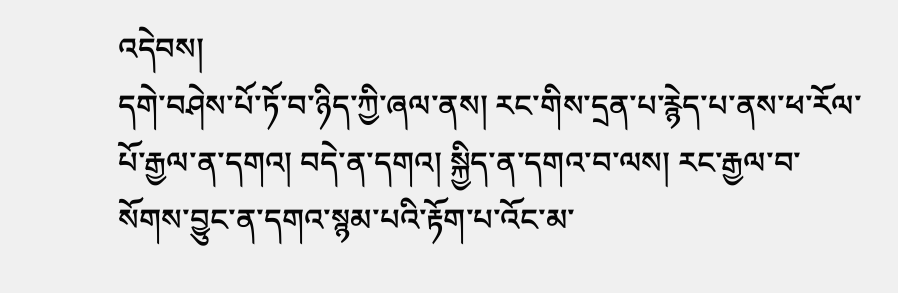འདེབས།
དགེ་བཤེས་པོ་ཏོ་བ་ཉིད་ཀྱི་ཞལ་ནས། རང་གིས་དྲན་པ་རྙེད་པ་ནས་ཕ་རོལ་པོ་རྒྱལ་ན་དགའ། བདེ་ན་དགའ། སྐྱིད་ན་དགའ་བ་ལས། རང་རྒྱལ་བ་སོགས་བྱུང་ན་དགའ་སྙམ་པའི་རྟོག་པ་འོང་མ་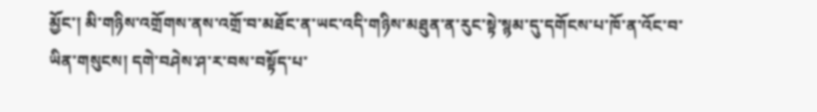མྱོང་། མི་གཉིས་འགྲོགས་ནས་འགྲོ་བ་མཐོང་ན་ཡང་འདི་གཉིས་མཐུན་ན་རུང་སྟེ་སྙམ་དུ་དགོངས་པ་ཁོ་ན་འོང་བ་ཡིན་གསུངས། དགེ་བཤེས་ཤ་ར་བས་བསྟོད་པ་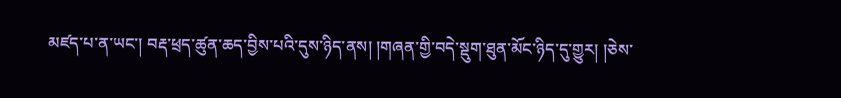མཛད་པ་ན་ཡང་། བརྡ་ཕྲད་ཚུན་ཆད་བྱིས་པའི་དུས་ཉིད་ནས། །གཞན་གྱི་བདེ་སྡུག་ཐུན་མོང་ཉིད་དུ་གྱུར། །ཅེས་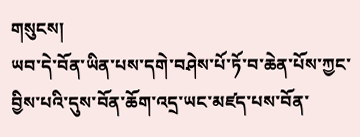གསུངས།
ཡབ་དེ་བོན་ཡིན་པས་དགེ་བཤེས་པོ་ཏོ་བ་ཆེན་པོས་ཀྱང་བྱིས་པའི་དུས་བོན་ཆོག་འདྲ་ཡང་མཛད་པས་བོན་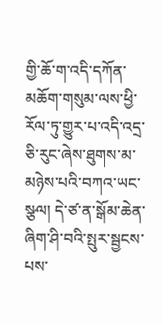གྱི་ཆོ་ག་འདི་དཀོན་མཆོག་གསུམ་ལས་ཕྱི་རོལ་ཏུ་གྱུར་པ་འདི་འདྲ་ཅི་རུང་ཞེས་ཐུགས་མ་མཉེས་པའི་བཀའ་ཡང་སྩལ། དེ་ཙ་ན་སྒོམ་ཆེན་ཞིག་ཤི་བའི་སྤུར་སྦྱངས་པས་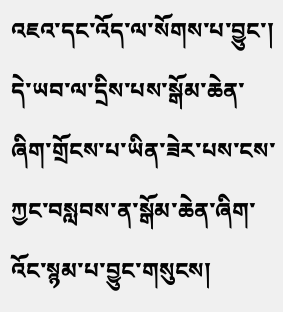འཇའ་དང་འོད་ལ་སོགས་པ་བྱུང་། དེ་ཡབ་ལ་དྲིས་པས་སྒོམ་ཆེན་ཞིག་གྲོངས་པ་ཡིན་ཟེར་པས་ངས་ཀྱང་བསླབས་ན་སྒོམ་ཆེན་ཞིག་འོང་སྙམ་པ་བྱུང་གསུངས།